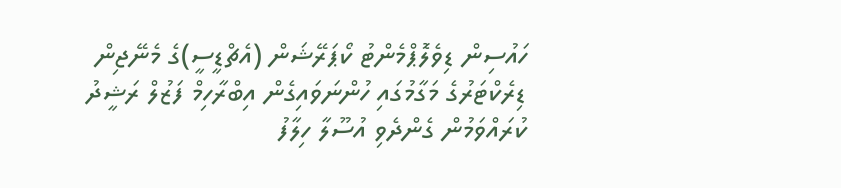ހައުސިން ޑިވެލޮޕްމެންޓު ކޯޕަރޭޝަން (އެޗްޑީސީ)ގެ މެނޭޖިން ޑިރެކްޓަރުގެ މަގާމުގައި ހުންނަވައިގެން އިބްރާހިމް ފަޒުލް ރަޝީދު ކުރައްވަމުން ގެންދެވި އުސޫލާ ހިލާފު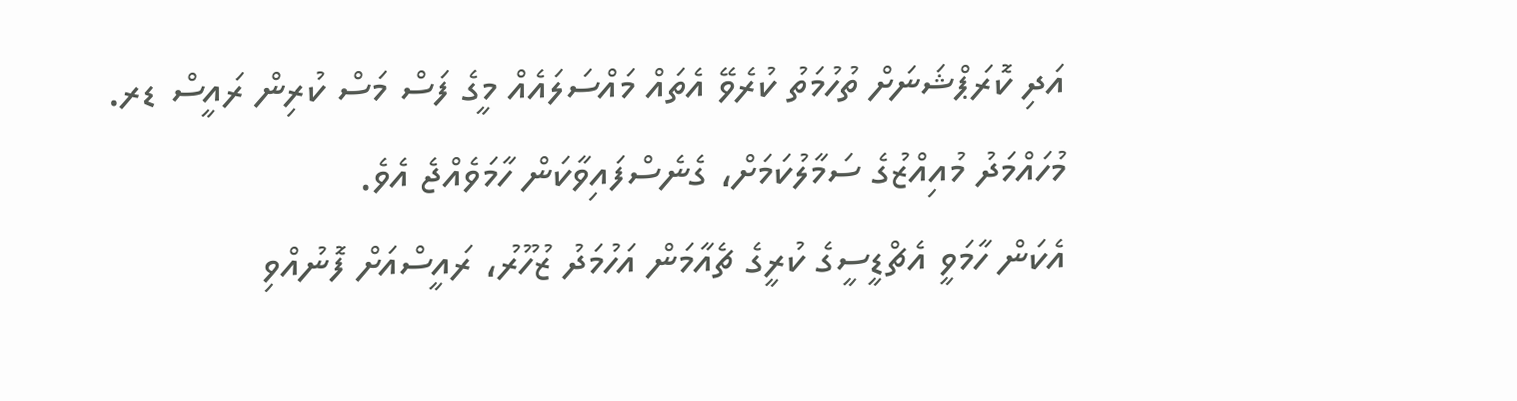އަދި ކޮރަޕްޝަނަށް ތުހުމަތު ކުރެވޭ އެތައް މައްސަލައެއް މީގެ ފަސް މަސް ކުރިން ރައީސް ޑރ. މުހައްމަދު މުއިއްޒުގެ ސަމާލުކަމަށް، ގެނެސްފައިވާކަން ހާމަވެއްޖެ އެވެ.
އެކަން ހާމަވީ އެޗްޑީސީގެ ކުރީގެ ޗެއާމަން އަހުމަދު ޒުހޫރު، ރައީސްއަށް ފޮނުއްވި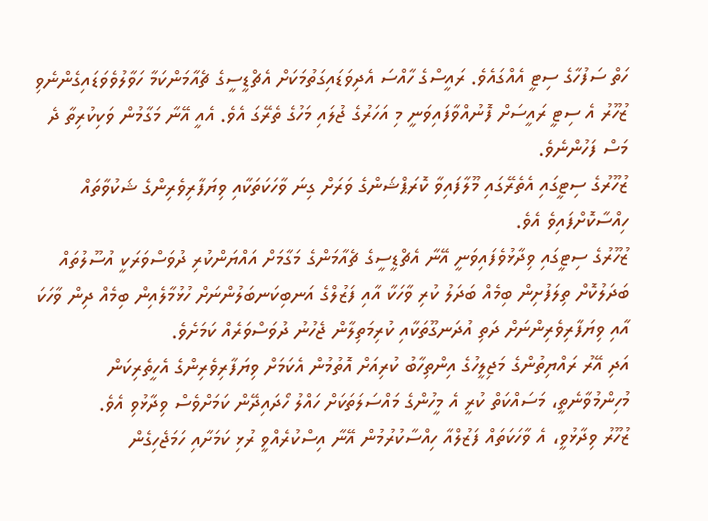ހަތް ސަފުހާގެ ސިޓީ އެއްގައެވެ. ރައީސްގެ ހާއްސަ އެދިވަޑައިގަތުމަކަށް އެޗްޑީސީގެ ޗެއާމަންކަމާ ހަވާލުވެވަޑައިގެންނެވި ޒުހޫރު އެ ސިޓީ ރައީސަށް ފޮނުއްވާފައިވަނީ މި އަހަރުގެ ޖުލައި މަހުގެ ތެރޭގަ އެވެ. އެއީ އޭނާ މަގާމުން ވަކިކުރިތާ ދެ މަސް ފަހުންނެވެ.
ޒުހޫރުގެ ސިޓީގައި އެތެރޭގައި މޫލާފައިވާ ކޮރަޕްޝަންގެ ވަރަށް ގިނަ ވާހަކަތަކާއި ވިޔަފާރިވެރިންގެ ޝަކުވާތައް ހިއްސާކޮށްފައިވެ އެވެ.
ޒުހޫރުގެ ސިޓީގައި ވިދާޅުވެފައިވަނީ އޭނާ އެޗްޑީސީގެ ޗެއާމަންގެ މަގާމަށް އައްޔަންކުރި ދުވަސްވަރަކީ އުސޫލުތައް ބަދަލުކޮށް ތިލަފުށިން ބިމެއް ބަދަލު ކުރި ވާހަކާ އާއި ފަޒުލްގެ އަނބިކަނބަލުންނަށް ހުޅުމާލެއިން ބިމެއް ދިން ވާހަކަ އާއި ވިޔަފާރިވެރިންނަށް ދަތި އުދަނގޫތަކާއި ކުރިމަތިލާން ޖެހުނު ދުވަސްވަރެއް ކަމަށެވެ.
އަދި އޭރު ރައްޔިތުންގެ މަޖިލީހުގެ އިންތިހާބު ކުރިއަށް އޮތުމުން އެކަމަށް ވިޔަފާރިވެރިންގެ އެހީތެރިކަން މުހިންމުވާނެތީ، މަސައްކަތް ކުރީ އެ މީހުންގެ މައްސަލަތަކަށް ހައްލު ހޯދައިދޭން ކަމަށްވެސް ވިދާޅުވި އެވެ.
ޒުހޫރު ވިދާޅުވީ، އެ ވާހަކަތައް ފަޒުލްއާ ހިއްސާކުރުމުން އޭނާ އިސްކުރެއްވީ ރުޅި ކަމަށާއި ހަމަޖެހިގެން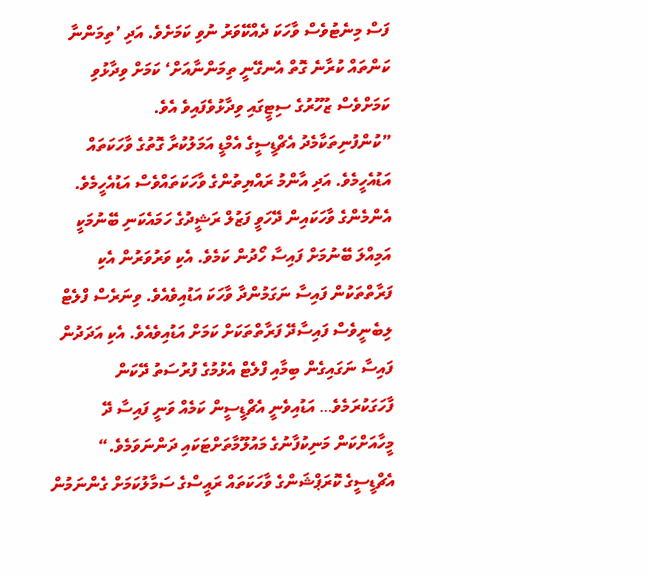ފަސް މިނެޓުވެސް ވާހަކަ ދެއްކޭވަރު ނުވި ކަމަށެވެ. އަދި ’ތިމަންނާ ކަންތައް ކުރާނެ ގޮތް އެނގޭނީ ތިމަންނާއަށް‘ ކަމަށް ވިދާޅުވި ކަމަށްވެސް ޒުހޫރުގެ ސިޓީގައި ވިދާޅުވެފައިވެ އެވެ.
”ކުންފުނިތަކާމެދު އެޗްޑީސީގެ އެމްޑީ އަމަލުކުރާ ގޮތުގެ ވާހަކަތައް އަޑުއެހީމެވެ. އަދި އާންމު ރައްޔިތުންގެ ވާހަކަތައްވެސް އަޑުއެހީމެވެ. އެންމެންގެ ވާހަކައިން ދޭހަވީ ފަޒުލް ރަޝީދުގެ ހަމައެކަނި ބޭނުމަކީ އަމިއްލަ ބޭނުމަށް ފައިސާ ހޯދުން ކަމެވެ. އެކި ވަރުވަރުން އެކި ފަރާތްތަކުން ފައިސާ ނަގަމުންދާ ވާހަކަ އަޑުއިވެއެވެ. ވިނަރެސް ފްލެޓް ލިބެނީވެސް ފައިސާދޭ ފަރާތްތަކަށް ކަމަށް އަޑުއިވެއެވެ. އެކި އަދަދުން ފައިސާ ނަގައިގެން ބިމާއި ފްލެޓް އެޅުމުގެ ފުރުސަތު ދޭކަން ފާހަގަކުރަމެވެ… އަޑުއިވެނީ އެޗްޑީސީން ކަމެއް ވަނީ ފައިސާ ދޭ މީހާއަށްކަން މަނިކުފާނުގެ މައުލޫމާތަށްޓަކައި ދަންނަވަމެވެ.“ އެޗްޑީސީގެ ކޮރަޕްޝަންގެ ވާހަކަތައް ރައީސްގެ ސަމާލުކަމަށް ގެންނަމުން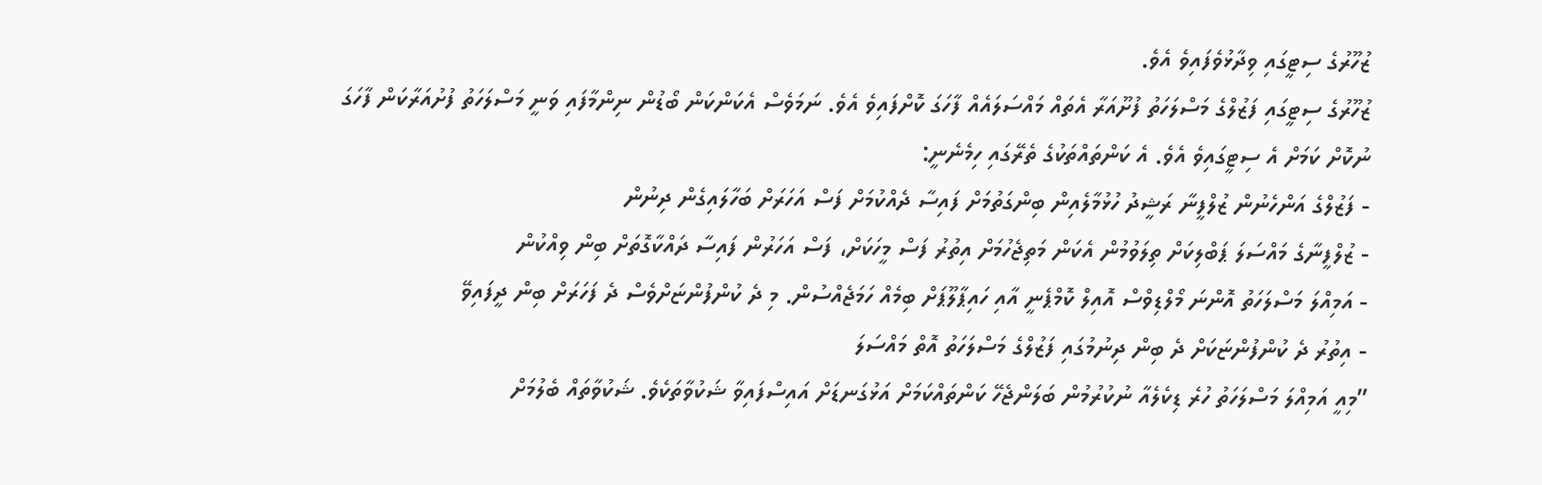ޒުހޫރުގެ ސިޓީގައި ވިދާޅުވެފައިވެ އެވެ.
ޒުހޫރުގެ ސިޓީގައި ފަޒުލްގެ މަސްލަހަތު ފުށޫއަރާ އެތައް މައްސަލައެއް ފާހަގަ ކޮށްފައިވެ އެވެ. ނަމަވެސް އެކަންކަން ބޯޑުން ނިންމާފައި ވަނީ މަސްލަހަތު ފުށުއަރާކަން ފާހަގަ ނުކޮށް ކަމަށް އެ ސިޓީގައިވެ އެވެ. އެ ކަންތައްތަކުގެ ތެރޭގައި ހިމެނެނީ:
- ފަޒުލްގެ އަންހެނުން ޒުލްފީނާ ރަޝީދު ހުޅުމާލެއިން ބިންގަތުމަށް ފައިސާ ދެއްކުމަށް ފަސް އަހަރަށް ބަހާލައިގެން ދިނުން
- ޒުލްފީނާގެ މައްސަލަ ޕަބްލިކަށް ތިލަވުމުން އެކަން މަތިޖެހުމަށް އިތުރު ފަސް މީހަކަށް، ފަސް އަހަރުން ފައިސާ ދައްކާގޮތަށް ބިން ވިއްކުން
- އަމިއްލަ މަސްލަހަތު އޮންނަ މޯލްޑިވްސް އޮއިލް ކޮމްޕެނީ އާއި ހައިޕާލޫޕަށް ބިމެއް ހަމަޖެއްސުން. މި ދެ ކުންފުންޏަށްވެސް ދެ ފަހަރަށް ބިން ދީފައިވޭ
- އިތުރު ދެ ކުންފުންޏަކަށް ދެ ބިން ދިނުމުގައި ފަޒުލްގެ މަސްލަހަތު އޮތް މައްސަލަ
”މިއީ އަމިއްލަ މަސްލަހަތު ހުރެ ޑިކެލެއާ ނުކުރުމުން ބަލަންޖެހޭ ކަންތައްކަމަށް އަޅުގަނޑަށް އައިސްފައިވާ ޝަކުވާތަކެވެ. ޝަކުވާތައް ބެލުމަށް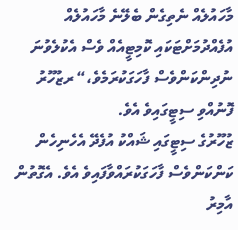މާހައުލެއް ނެތިގެން ބެލޭނެ މާހައުލެއް އުފެއްދުމަށްޓަކައި ކޮމިޓީއެއް ވެސް އެކުލެވުނަ ނުދިންކަންވެސް ފާހަގަކުރަމެވެ،“ ރޒުހޫރު ފޮނުއްވި ސިޓީގައިވެ އެވެ.
ޒުހޫރުގެ ސިޓީގައި ޝައްކު އުފެދޭ އެހެނިހެން ކަންކަންވެސް ފާހަގަކުރައްވާފައިވެ އެވެ. އެގޮތުން އާމިރު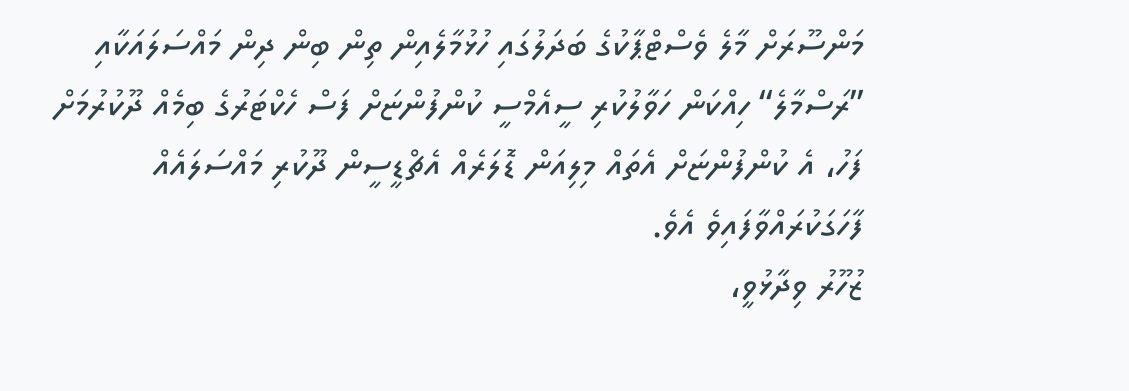މަންސޫރަށް މާލެ ވެސްޓްޕާކުގެ ބަދަލުގައި ހުޅުމާލެއިން ތިން ބިން ދިން މައްސަލައަކާއި ”ރަސްމާލެ“ ހިއްކަން ހަވާލުކުރި ސީއެމްސީ ކުންފުންޏަށް ފަސް ހެކްޓަރުގެ ބިމެއް ދޫކުރުމަށް ފަހު، އެ ކުންފުންޏަށް އެތައް މިލިއަން ޑޮލަރެއް އެޗްޑީސީން ދޫކުރި މައްސަލައެއް ފާހަގަކުރައްވާފައިވެ އެވެ.
ޒުހޫރު ވިދާޅުވީ،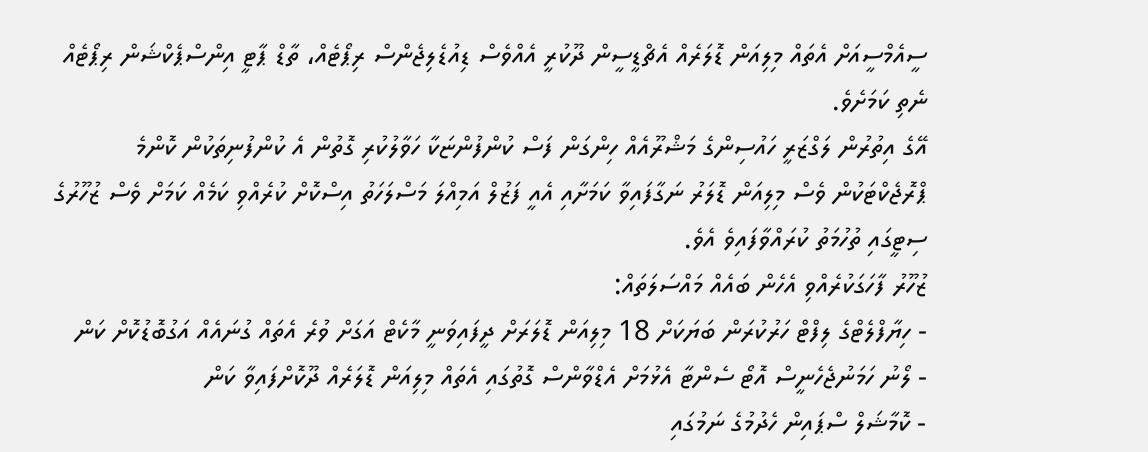ސީއެމްސީއަށް އެތައް މިލިއަން ޑޮލަރެއް އެޗްޑީސީން ދޫކުރީ އެއްވެސް ޑިއުޑެލިޖެންސް ރިޕޯޓެއް، ތާޑް ޕާޓީ އިންސްޕެކްޝަން ރިޕޯޓެއް ނެތި ކަމަށެވެ.
އޭގެ އިތުރުން ލަގްޒަރީ ހައުސިންގެ މަޝްރޫއެއް ހިންގަން ފަސް ކުންފުންޏަކާ ހަވާލުކުރި ގޮތުން އެ ކުންފުނިތަކުން ކޮންމެ ޕްރޮޖެކްޓަކުން ވެސް މިލިއަން ޑޮލަރު ނަގާފައިވާ ކަމަށާއި އެއީ ފަޒުލް އަމިއްލަ މަސްލަހަތު އިސްކޮށް ކުރެއްވި ކަމެއް ކަމަށް ވެސް ޒުހޫރުގެ ސިޓީގައި ތުހުމަތު ކުރައްވާފައިވެ އެވެ.
ޒުހޫރު ފާހަގަކުރެއްވި އެހެން ބައެއް މައްސަލަތައް:
- ހިޔާފްލެޓްގެ ލިފްޓް ހަރުކުރަން ބަޔަކަށް 18 މިލިއަން ޑޮލަރަށް ދީފައިވަނީ މާކެޓް އަގަށް ވުރެ އެތައް ގުނައެއް އަގުބޮޑުކޮށް ކަން
- ލޯނު ހަމަނުޖެހެނީސް އޮޓޯ ސެންޓާ އެޅުމަށް އެޑްވާންސް ގޮތުގައި އެތައް މިލިއަން ޑޮލަރެއް ދޫކޮށްފައިވާ ކަން
- ކޮމާޝަލް ސްޕައިން ހެދުމުގެ ނަމުގައި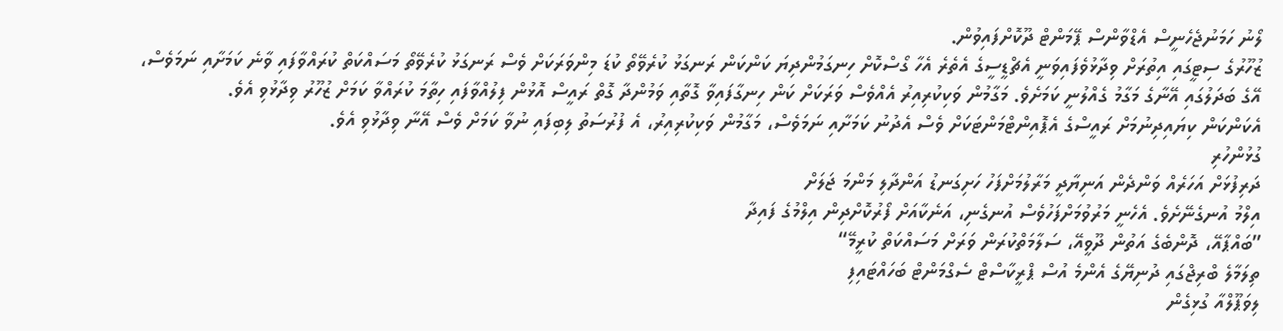ލޯނު ހަމަނުޖެހެނީސް އެޑްވާންސް ޕޭމަންޓް ދޫކޮށްފައިވުން.
ޒުހޫރުގެ ސިޓީގައި އިތުރަށް ވިދާޅުވެފައިވަނީ އެޗްޑީސީގެ އެތެރެ އެހާ ގޯސްކޮށް ހިނގަމުންދިޔަ ކަންކަން ރަނގަޅު ކުރެވޭތޯ ކުޑަ މިންވަރަކަށް ވެސް ރަނގަޅު ކުރެވޭތޯ މަސައްކަތް ކުރައްވާފައި ވާނެ ކަމަށާއި ނަމަވެސް، އޭގެ ބަދަލުގައި އޭނާގެ މަގާމު ގެއްލުނީ ކަމަށެވެ. މަގާމުން ވަކިކުރިއިރު އެއްވެސް ވަރަކަށް ކަން ހިނގާފައިވާ ގޮތާއި ވަމުންދާ ގޮތް ރައީސް އޮޅުން ފިލުއްވާފައި ހިތާމަ ކުރައްވާ ކަމަށް ޒުހޫރު ވިދާޅުވި އެވެ.
އެކަންކަން ކިޔައިދިނުމަށް ރައީސްގެ އެޕޮއިންޓްމަންޓަކަށް ވެސް އެދުނު ކަމަށާއި ނަމަވެސް، މަގާމުން ވަކިކުރިއިރު، އެ ފުރުސަތު ލިބިފައި ނުވާ ކަމަށް ވެސް އޭނާ ވިދާޅުވި އެވެ.
ގުޅުންހުރި
ދަރިފުޅަށް އަހަރެއް ވަންދެން އަނިޔާދީ މަރާލުމަށްފަހު ހަށިގަނޑު އަންދާލި މަންމަ ޖަލަށް
އިލްމު އުނގެނޭށެވެ. އެހެނީ މަރުވުމަށްފަހުވެސް އުނގެނި، އަނެކާއަށް ފޯރުކޮށްދިން އިލްމުގެ ފައިދާ
”ބައްޕާއޭ، ދޮންބެގެ އަތުން ދޫވީއޭ، ސަލާމަތްކުރަން ވަރަށް މަސައްކަތް ކުރީމޭ“
ތިލަމާލެ ބްރިޖްގައި ދުނިޔޭގެ އެންމެ އުސް ޕްރީކާސްޓް ސެގްމަންޓް ބަހައްޓައިފި
ލިވަޕޫލްއާ ގުޅިގެން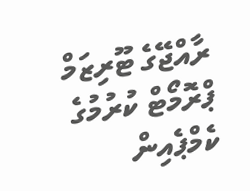ރާއްޖޭގެ ޓޫރިޒަމް ޕްރޮމޯޓް ކުރުމުގެ ކެމްޕެއިން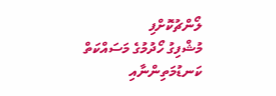ލޯންޗުކޮށްފި
މުޝްފިގު ހޯދުމުގެ މަސައްކަތް ކަނޑުމަތިންނާއި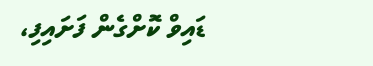ޑައިވް ކޮށްގެން ފަށައިފި،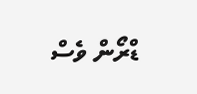ޑްރޯން ވެސް